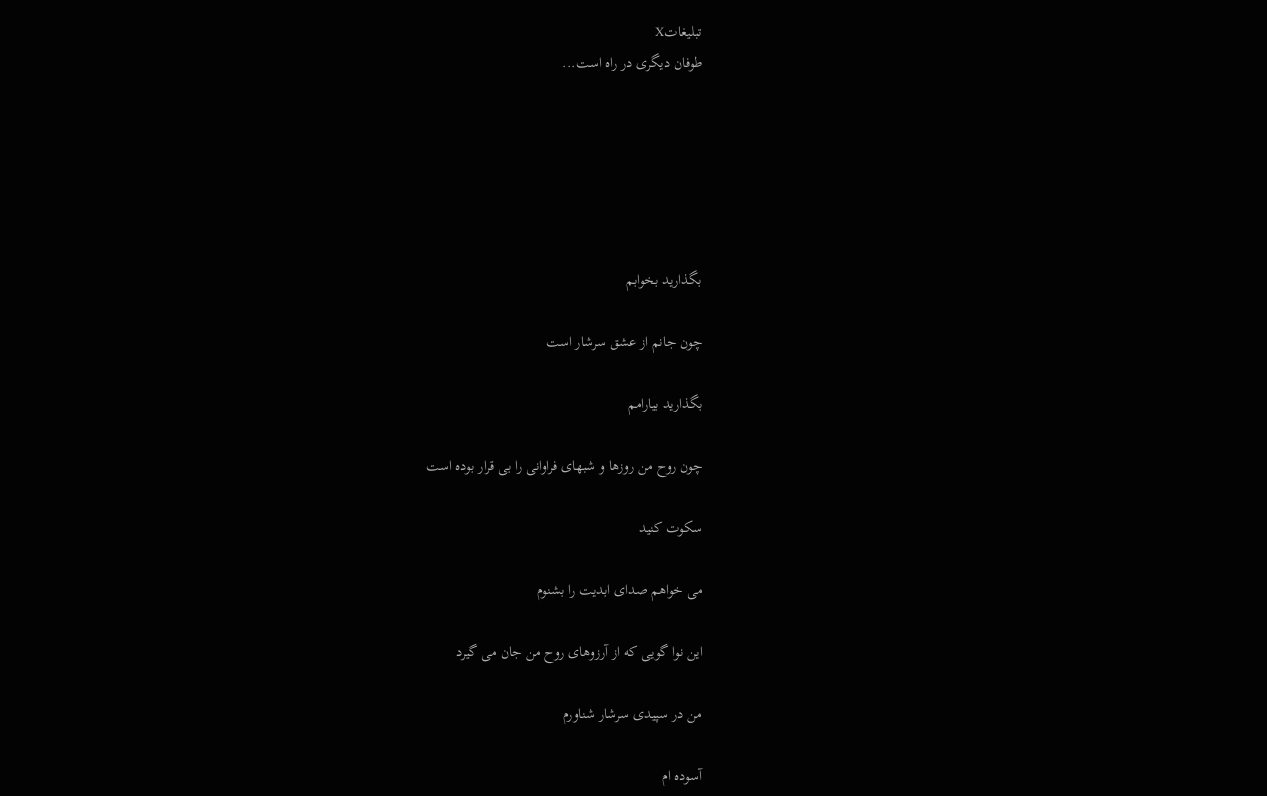تبليغاتX
طوفان دیگری در راه است...






بگذارید بخوابم

چون جانم از عشق سرشار است

بگذارید بیارامم

چون روح من روزها و شبهای فراوانی را بی قرار بوده است

سکوت کنید

می خواهم صدای ابدیت را بشنوم

این نوا گویی که از آرزوهای روح من جان می گیرد

من در سپیدی سرشار شناورم

آسوده ام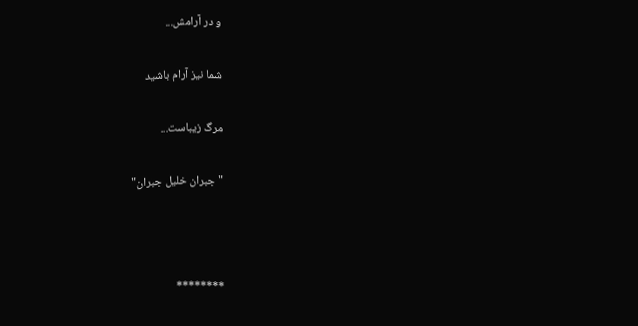و در آرامش...

شما نیز آرام باشید

مرگ زیباست...

"جبران خلیل جبران"



********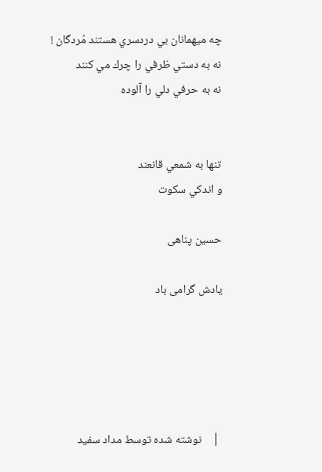چه ميهمانان بي دردسري هستند مُردگان !
نه به دستي ظرفي را چرك مي كنند
نه به حرفي دلي را آلوده


تنها به شمعي قانعند
و اندكي سكوت

حسین پناهی

یادش گرامی باد





 |    نوشته شده توسط مداد سفید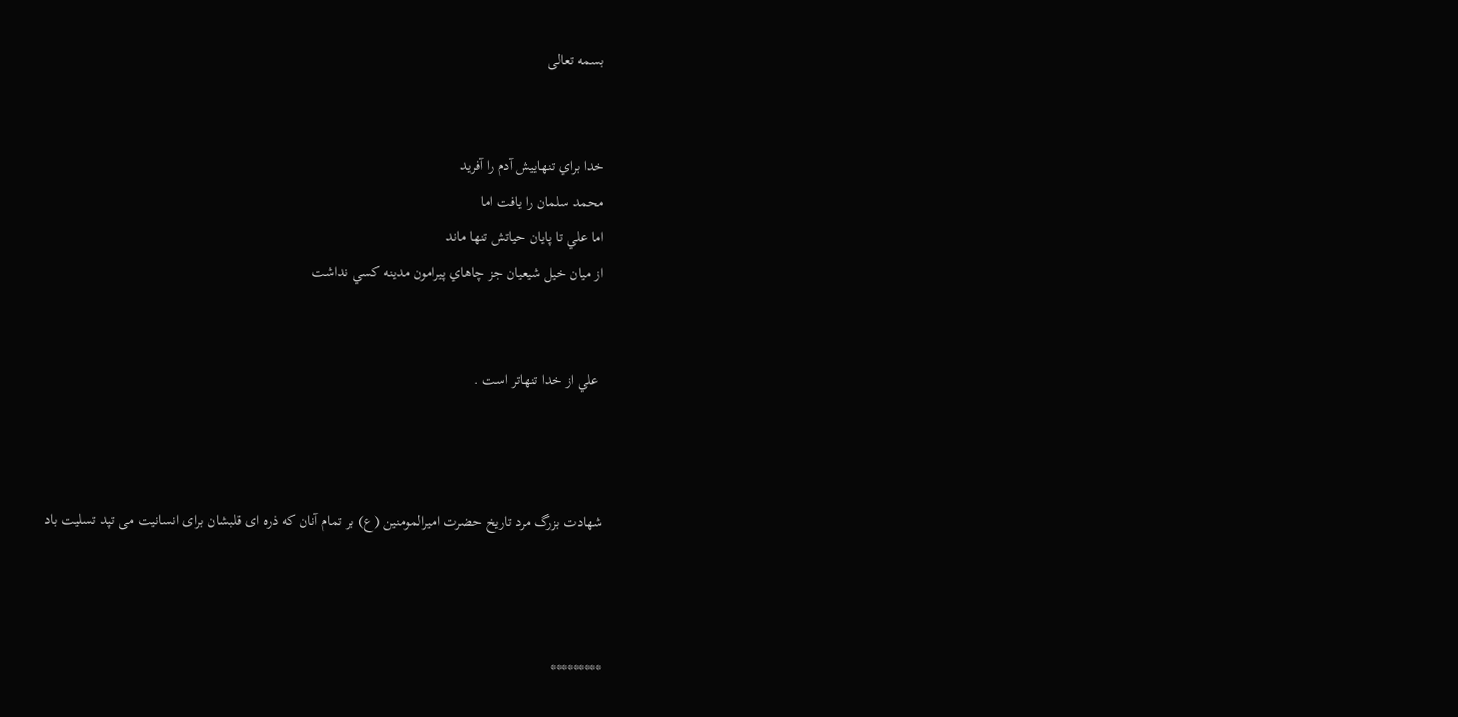بسمه تعالی


خدا براي تنهاييش آدم را آفريد
محمد سلمان را يافت اما
اما علي تا پايان حياتش تنها ماند
از ميان خيل شيعيان جز چاهاي پيرامون مدينه كسي نداشت


 علي از خدا تنهاتر است .



شهادت بزرگ مرد تاریخ حضرت امیرالمومنین (ع) بر تمام آنان که ذره ای قلبشان برای انسانیت می تپد تسلیت باد



*********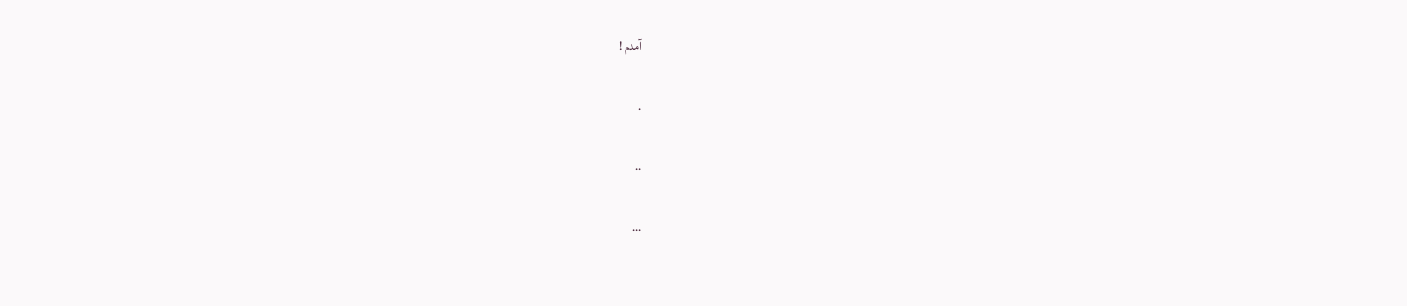آمدم !

.

..

...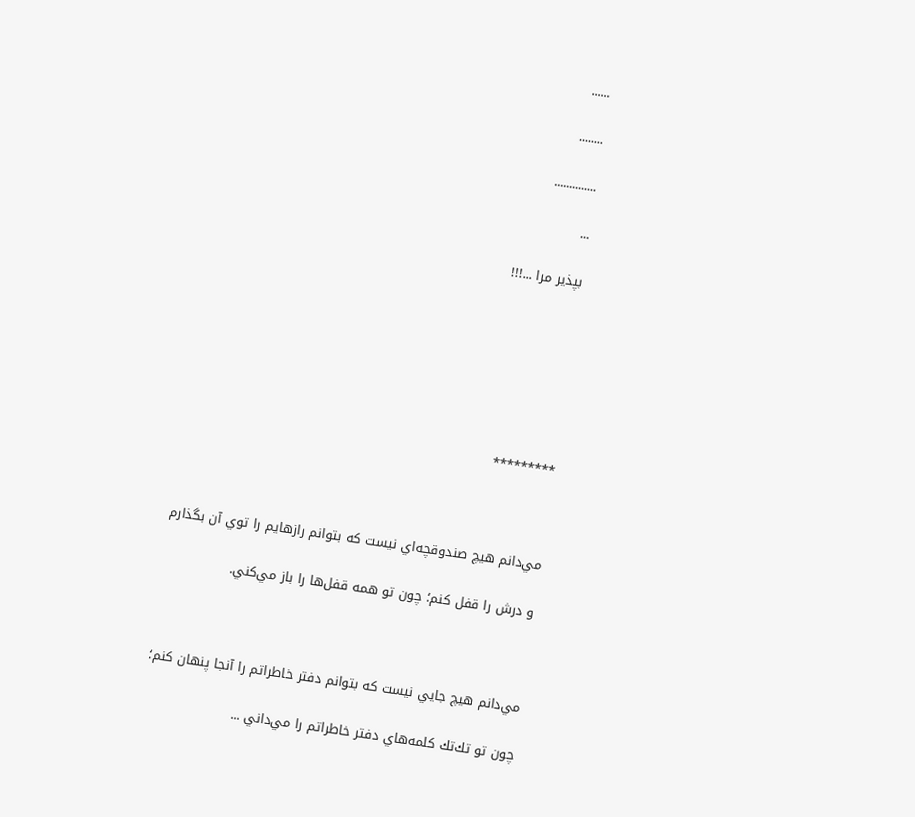......

........

..............

...

بپذیر مرا ...!!!







*********



مي‌دانم‌ هيچ‌ صندوقچه‌اي‌ نيست‌ كه‌ بتوانم‌ رازهايم‌ را توي‌ آن‌ بگذارم‌

و درش‌ را قفل‌ كنم؛ چون‌ تو همه‌ قفل‌ها را باز مي‌كني.



مي‌دانم‌ هيچ‌ جايي‌ نيست‌ كه‌ بتوانم‌ دفتر خاطراتم‌ را آنجا پنهان‌ كنم؛

چون‌ تو تك‌تك‌ كلمه‌هاي‌ دفتر خاطراتم‌ را مي‌داني ...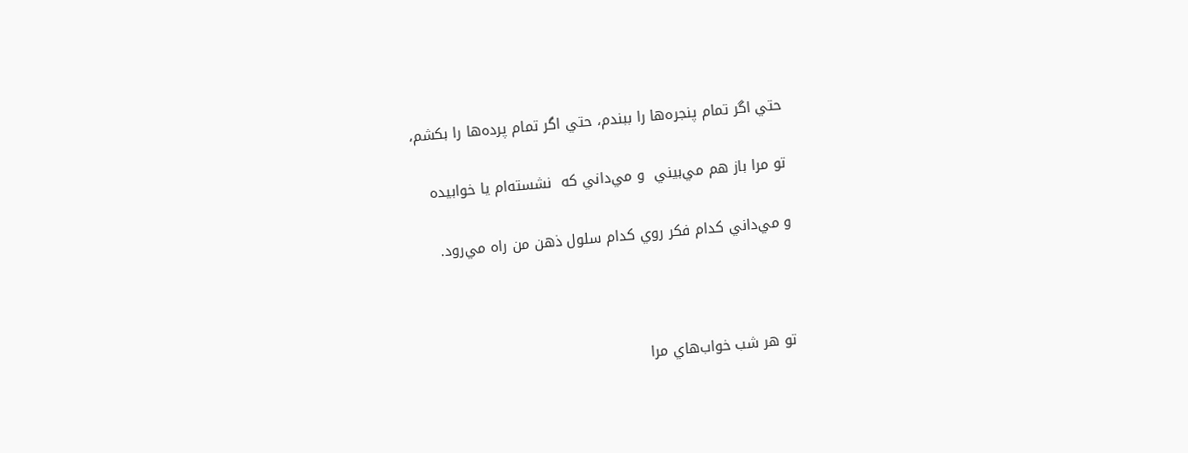حتي‌ اگر تمام‌ پنجره‌ها را ببندم، حتي‌ اگر تمام‌ پرده‌ها را بكشم،

تو مرا باز هم‌ مي‌بيني‌  و مي‌داني‌ كه‌  نشسته‌ام‌ يا خوابيده‌

و مي‌داني‌ كدام‌ فكر روي‌ كدام‌ سلول‌ ذهن‌ من‌ راه‌ مي‌رود.



 تو هر شب‌ خواب‌هاي‌ مرا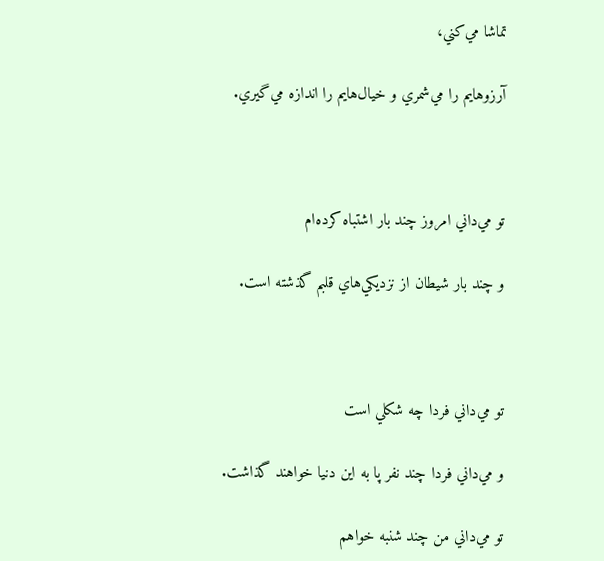تماشا مي‌كني،

آرزوهايم‌ را مي‌شمري‌ و خيال‌هايم‌ را اندازه‌ مي‌گيري.



تو مي‌داني‌ امروز چند بار اشتباه‌ كرده‌ام‌

و چند بار شيطان‌ از نزديكي‌هاي‌ قلبم‌ گذشته‌ است.



تو مي‌داني‌ فردا چه‌ شكلي‌ است‌

و مي‌داني‌ فردا چند نفر پا به‌ اين‌ دنيا خواهند گذاشت.

تو مي‌داني‌ من‌ چند شنبه‌ خواهم‌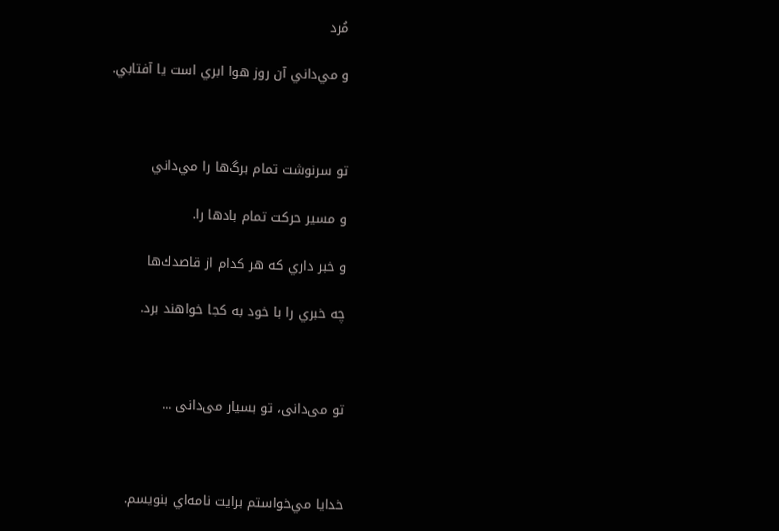مُرد

و مي‌داني‌ آن‌ روز هوا ابري‌ است‌ يا آفتابي.



تو سرنوشت‌ تمام‌ برگ‌ها را مي‌داني‌

و مسير حركت‌ تمام‌ بادها را.

و خبر داري‌ كه‌ هر كدام‌ از قاصدك‌ها

چه‌ خبري‌ را با خود به‌ كجا خواهند برد.



تو مى‌دانى، تو بسيار مى‌دانى ...



خدايا مي‌خواستم‌ برايت‌ نامه‌اي‌ بنويسم.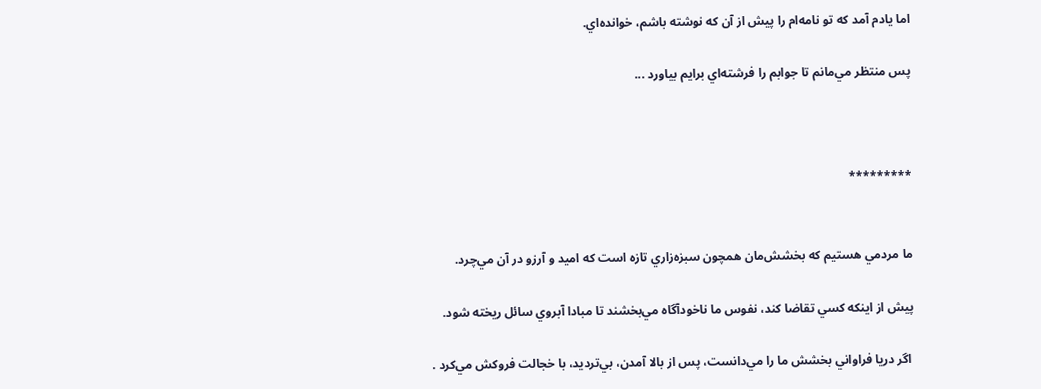اما يادم‌ آمد كه‌ تو نامه‌ام‌ را پيش‌ از آن‌ كه‌ نوشته‌ باشم، خوانده‌اي.

پس‌ منتظر مي‌مانم‌ تا جوابم‌ را فرشته‌اي‌ برايم‌ بياورد ...



*********


ما مردمي هستيم كه بخشش‌مان همچون سبزه‌زاري تازه است كه اميد و آرزو در آن مي‌چرد.

پيش از اينكه كسي تقاضا كند، نفوس ما ناخودآگاه مي‌بخشند تا مبادا آبروي سائل ريخته شود.

 اگر دريا فراواني بخشش ما را مي‌دانست، پس از بالا آمدن، بي‌ترديد، با خجالت فروكش مي‌كرد .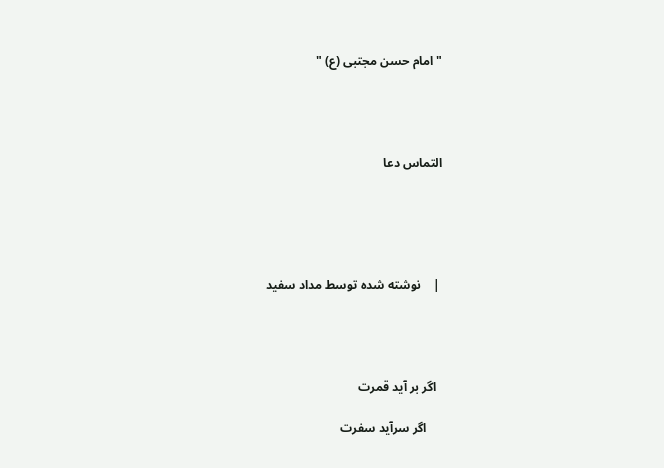"امام حسن مجتبی (ع) "




التماس دعا





 |    نوشته شده توسط مداد سفید




  اگر بر آيد قمرت

     اگر سرآيد سفرت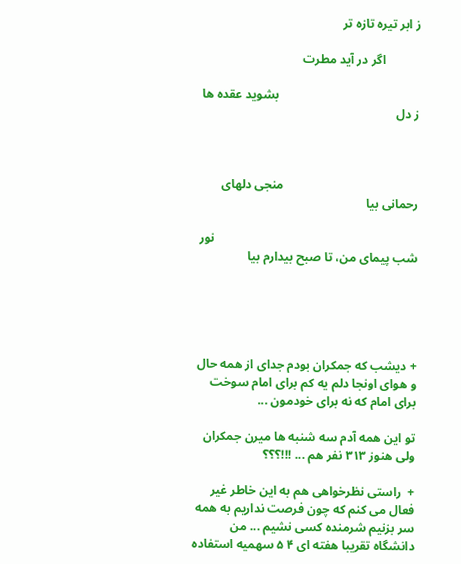ز ابر تيره تازه تر

           اگر در آيد مطرت

                                             بشويد عقده ها ز دل



                                           منجى دلهاى رحمانى بيا

                                                                 نور شب پيماى من، تا صبح بيدارم بيا





+ دیشب که جمکران بودم جدای از همه حال و هوای اونجا دلم یه کم برای امام سوخت برای امام که نه برای خودمون ...

تو این همه آدم سه شنبه ها میرن جمکران ولی هنوز ۳۱۳ نفر هم ... !!!؟؟؟

+  راستی نظرخواهی هم به این خاطر غیر فعال می کنم که چون فرصت نداریم به همه سر بزنیم شرمنده کسی نشیم ... من دانشگاه تقریبا هفته ای ۴ ۵ سهمیه استفاده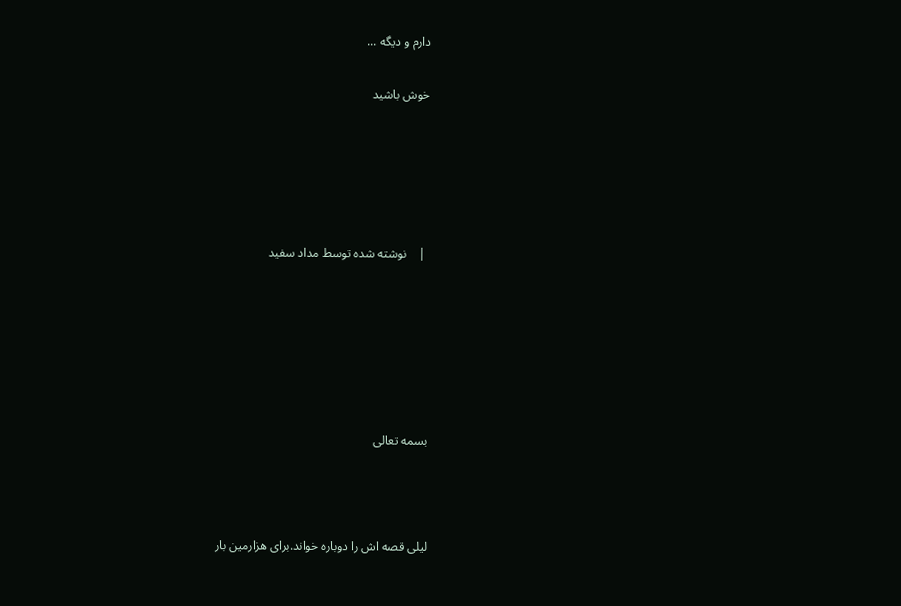دارم و دیگه ...

خوش باشید





 |    نوشته شده توسط مداد سفید






بسمه تعالی



لیلی قصه اش را دوباره خواند.برای هزارمین بار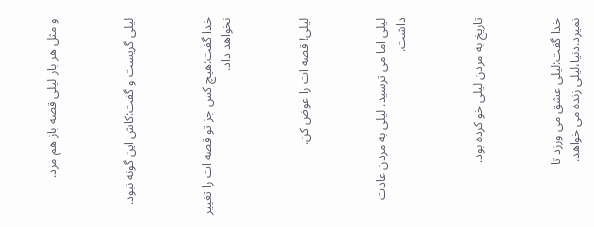و مثل هر بار لیلی قصه باز هم مرد.



لیلی گریست و گفت:کاش این گونه نبود.



خدا گفت:هیچ کس جز تو قصه ات را تغییر نخواهد داد.



لیلی! قصه ات را عوض کن.



لیلی اما می ترسید. لیلی به مردن عادت داشت.



تاریخ به مردن لیلی خو کرده بود.



خدا گفت:لیلی عشق می ورزد تا نمیرد.دنیا،لیلی زنده می خواهد.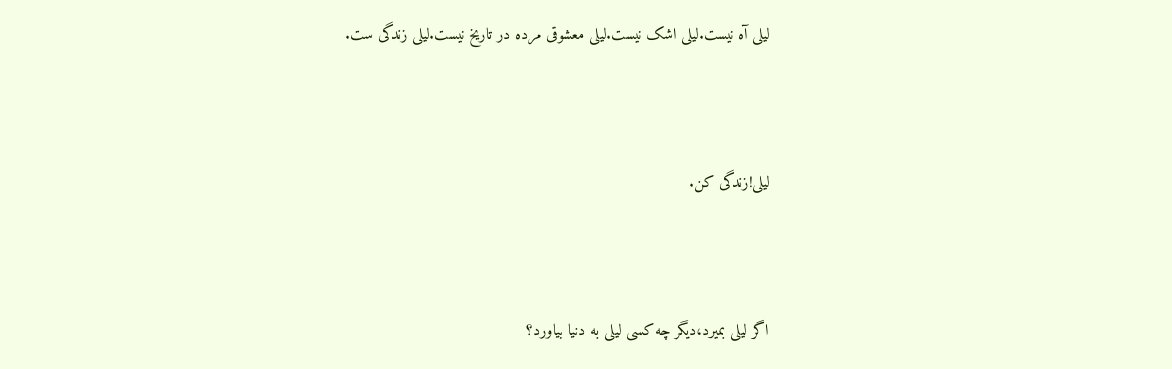لیلی آه نیست.لیلی اشک نیست.لیلی معشوقی مرده در تاریخ نیست.لیلی زندگی ست.



لیلی!زندگی کن.



اگر لیلی بمیرد،دیگر چه کسی لیلی به دنیا بیاورد؟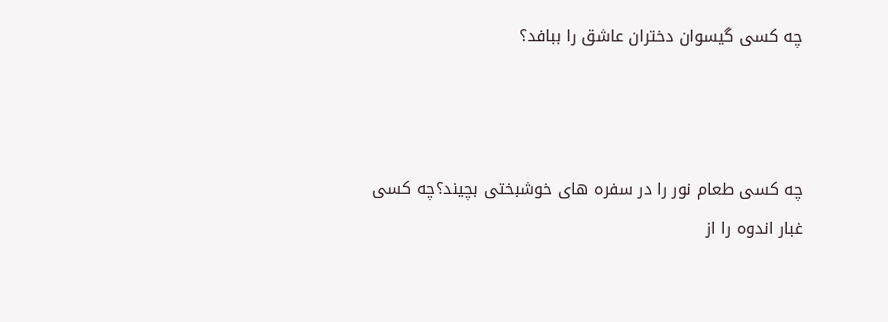چه کسی گیسوان دختران عاشق را ببافد؟



چه کسی طعام نور را در سفره های خوشبختی بچیند؟چه کسی غبار اندوه را از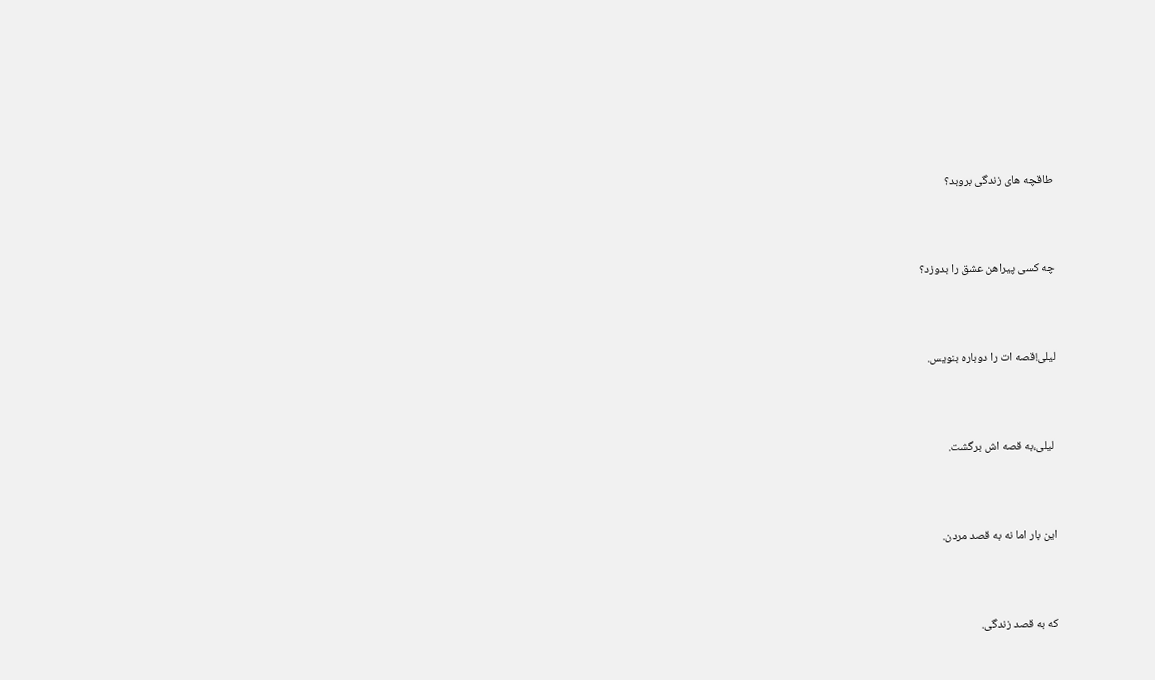طاقچه های زندگی بروبد؟



چه کسی پیراهن عشق را بدوزد؟



لیلی!قصه ات را دوباره بنویس.



 لیلی،به قصه اش برگشت.



این بار اما نه به قصد مردن.



که به قصد زندگی.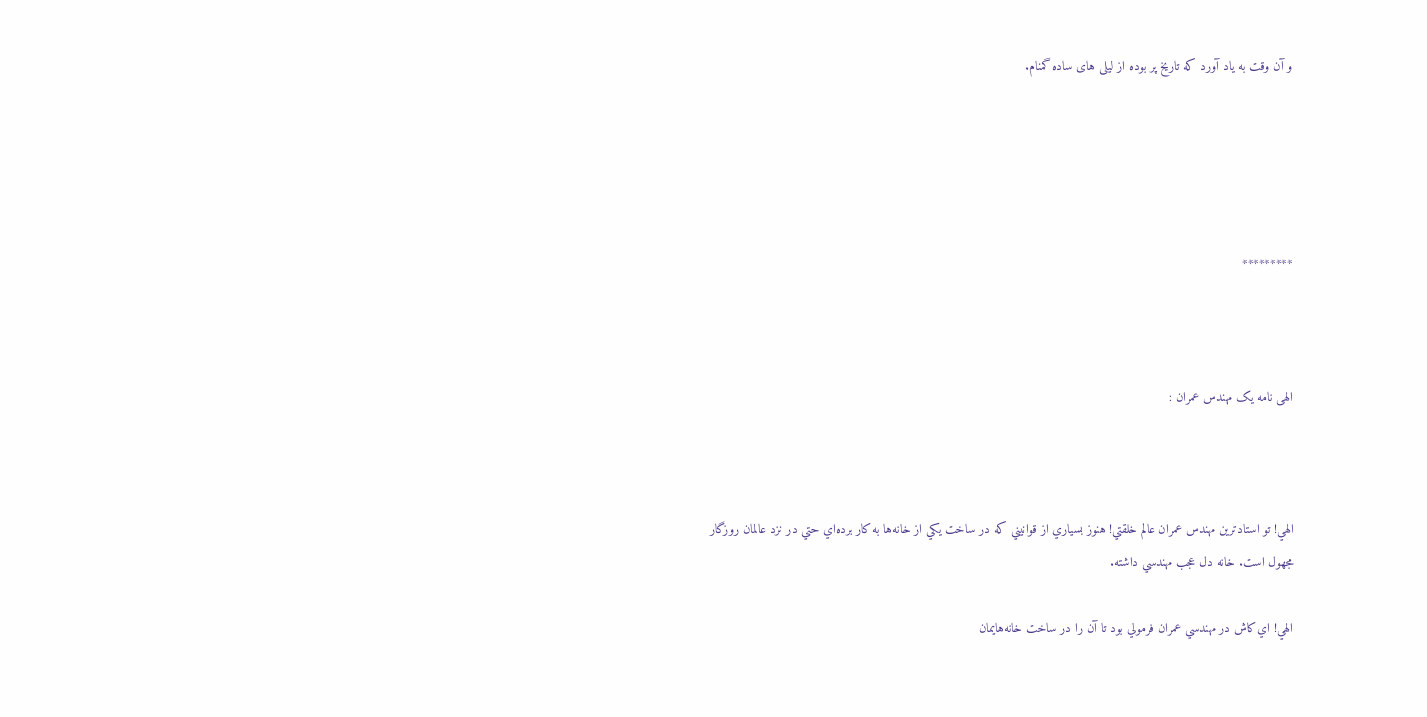و آن وقت به یاد آورد که تاریخ پر بوده از لیلی های ساده گمنام.





*********



الهی نامه یک مهندس عمران :



الهي! تو استاد‌ترين مهندس عمران عالم خلقتي! هنوز بسياري از قوانيني كه در ساخت يكي از خانه‌ها به كار برده‌اي حتي در نزد عالمان روزگار مجهول است. خانه دل عجب مهندسي داشته.

الهي! اي‌كاش در مهندسي عمران فرمولي بود تا آن را در ساخت خانه‌هايمان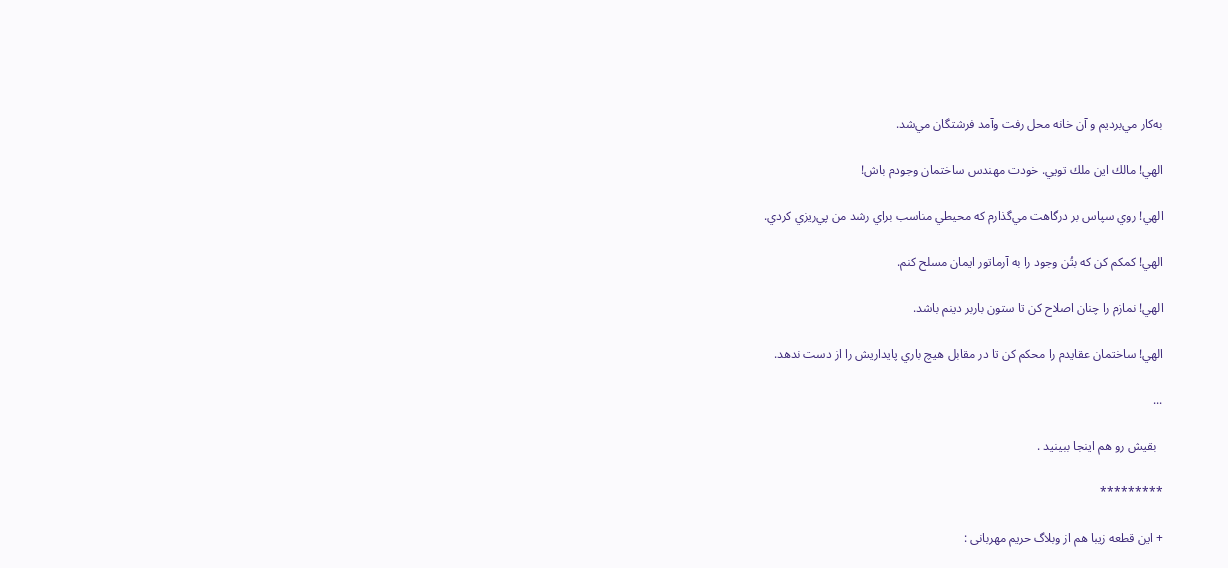به‌كار مي‌برديم و آن خانه محل رفت وآمد فرشتگان مي‌شد.

الهي! مالك اين ملك تويي. خودت مهندس ساختمان وجودم باش!

الهي! روي سپاس بر درگاهت مي‌گذارم كه محيطي مناسب براي رشد من پي‌ريزي كردي.

الهي! كمكم كن كه بتُن وجود را به آرماتور ايمان مسلح كنم.

الهي! نمازم را چنان اصلاح كن تا ستون باربر دينم باشد.

الهي! ساختمان عقايدم را محكم كن تا در مقابل هيچ باري پايداريش را از دست ندهد.

...

  بقیش رو هم اینجا ببینید .

*********

+ این قطعه زیبا هم از وبلاگ حریم مهربانی :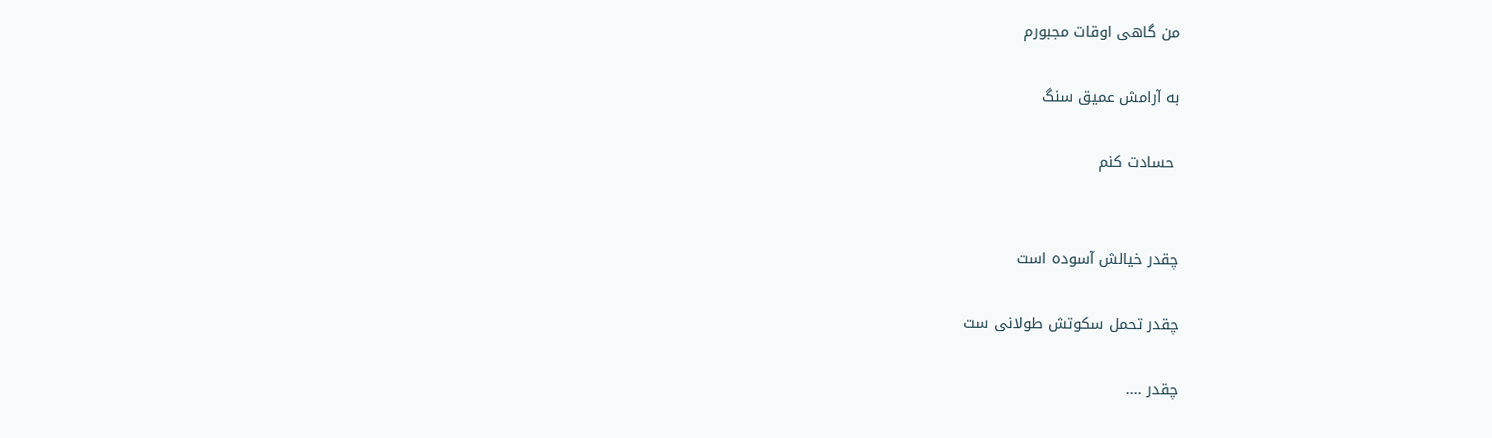من گاهی اوقات مجبورم

به آرامش عمیق سنگ

 حسادت کنم


چقدر خیالش آسوده است

چقدر تحمل سکوتش طولانی ست

چقدر ....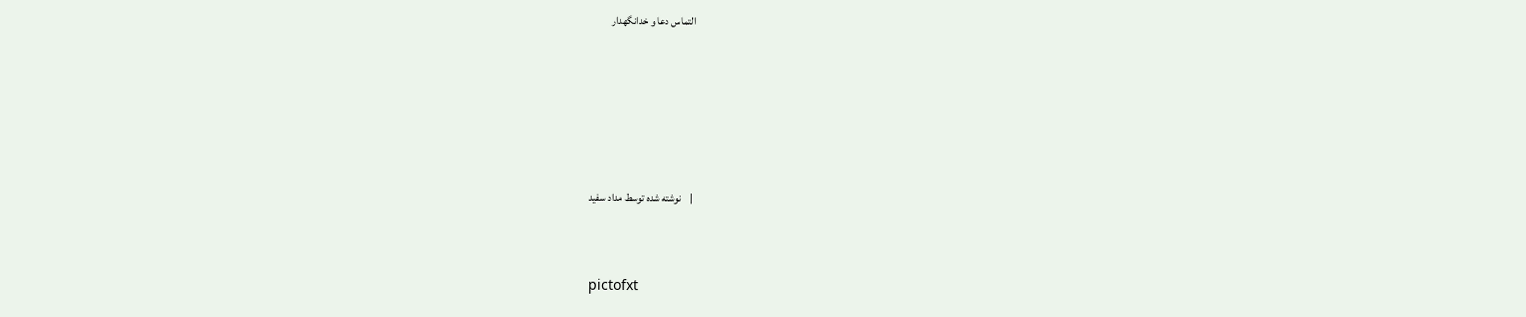التماس دعا و خدانگهدار





 |    نوشته شده توسط مداد سفید


pictofxt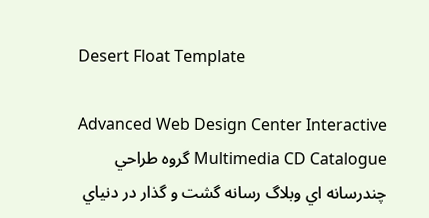Desert Float Template

Advanced Web Design Center Interactive Multimedia CD Catalogue گروه طراحي چندرسانه اي وبلاگ رسانه گشت و گذار در دنياي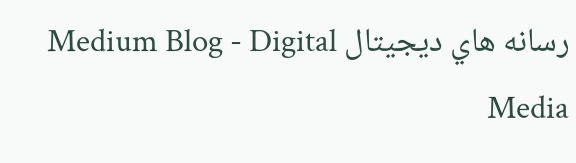رسانه هاي ديجيتال Medium Blog - Digital Media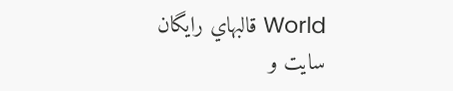World قالبهاي رايگان سايت و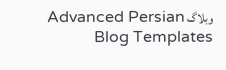وبلاگ Advanced Persian Blog Templates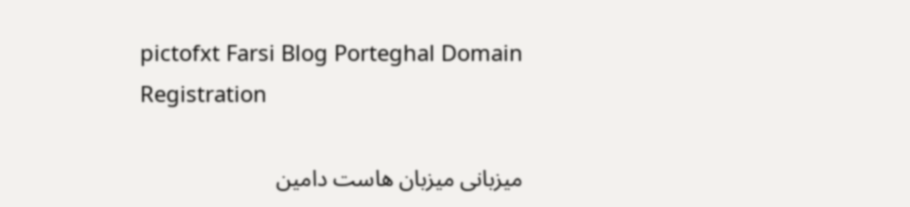pictofxt Farsi Blog Porteghal Domain Registration

میزبانی میزبان هاست دامین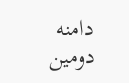دامنه دومین